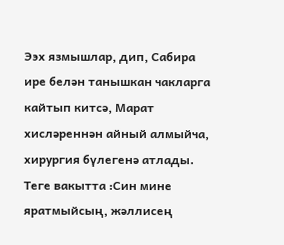Ээх язмышлар, дип, Сабира ире белән танышкан чакларга кайтып китсә, Марат хисләреннән айный алмыйча, хирургия бүлегенә атлады.
Теге вакытта :Син мине яратмыйсың, жәллисең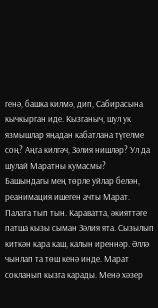генә, башка килмә, дип, Сабирасына кычкырган иде. Кызганыч, шул ук язмышлар яңадан кабатлана түгелме соң? Аңга килгәч, Зәлия нишләр? Ул да шулай Маратны кумасмы?
Башындагы мең төрле уйлар белән, реанимация ишеген ачты Марат. Палата тып тын. Караватта, әкияттәге патша кызы сыман Зәлия ята. Сызылып киткән кара каш, калын иреннәр. Әллә чынлап та төш кенә инде. Марат сокланып кызга карады. Менә хәзер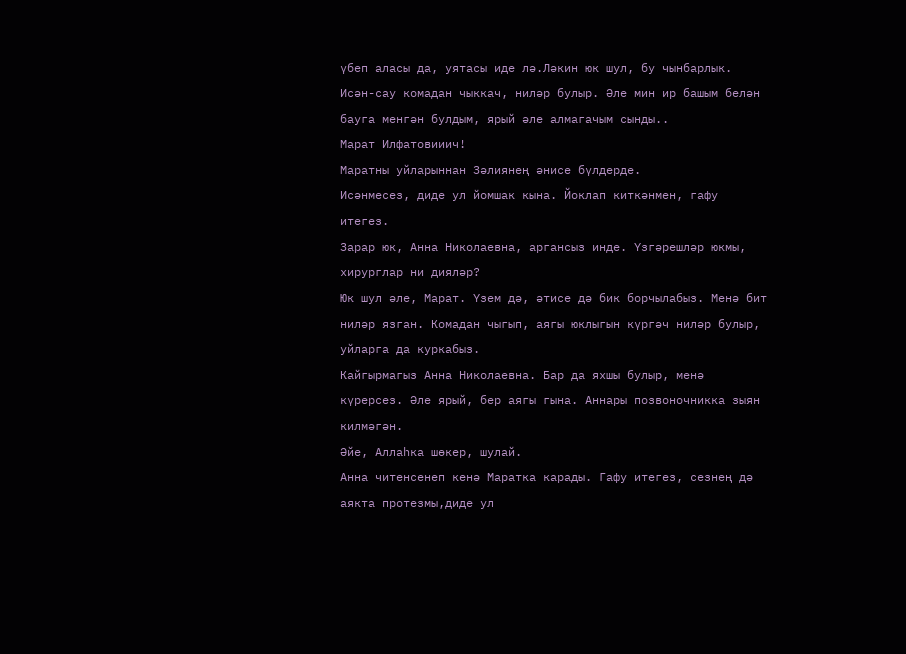үбеп аласы да, уятасы иде лә.Ләкин юк шул, бу чынбарлык. Исән-сау комадан чыккач, ниләр булыр. Әле мин ир башым белән бауга менгән булдым, ярый әле алмагачым сынды..
Марат Илфатовииич!
Маратны уйларыннан Зәлиянең әнисе бүлдерде.
Исәнмесез, диде ул йомшак кына. Йоклап киткәнмен, гафу итегез.
Зарар юк, Анна Николаевна, аргансыз инде. Үзгәрешләр юкмы, хирурглар ни дияләр?
Юк шул әле, Марат. Үзем дә, әтисе дә бик борчылабыз. Менә бит ниләр язган. Комадан чыгып, аягы юклыгын күргәч ниләр булыр, уйларга да куркабыз.
Кайгырмагыз Анна Николаевна. Бар да яхшы булыр, менә күрерсез. Әле ярый, бер аягы гына. Аннары позвоночникка зыян килмәгән.
Әйе, Аллаһка шөкер, шулай.
Анна читенсенеп кенә Маратка карады. Гафу итегез, сезнең дә аякта протезмы,диде ул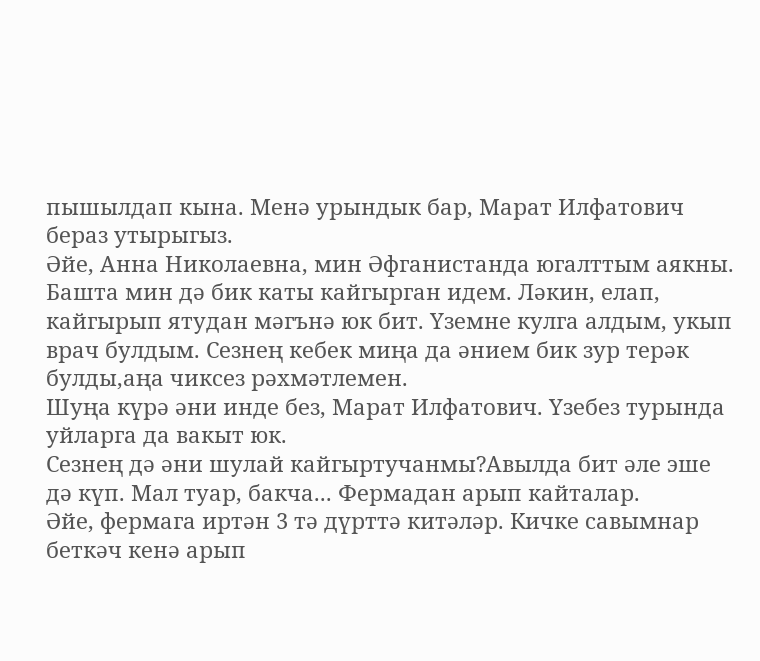пышылдап кына. Менә урындык бар, Марат Илфатович бераз утырыгыз.
Әйе, Анна Николаевна, мин Әфганистанда югалттым аякны. Башта мин дә бик каты кайгырган идем. Ләкин, елап, кайгырып ятудан мәгънә юк бит. Үземне кулга алдым, укып врач булдым. Сезнең кебек миңа да әнием бик зур терәк булды,аңа чиксез рәхмәтлемен.
Шуңа күрә әни инде без, Марат Илфатович. Үзебез турында уйларга да вакыт юк.
Сезнең дә әни шулай кайгыртучанмы?Авылда бит әле эше дә күп. Мал туар, бакча... Фермадан арып кайталар.
Әйе, фермага иртән 3 тә дүрттә китәләр. Кичке савымнар беткәч кенә арып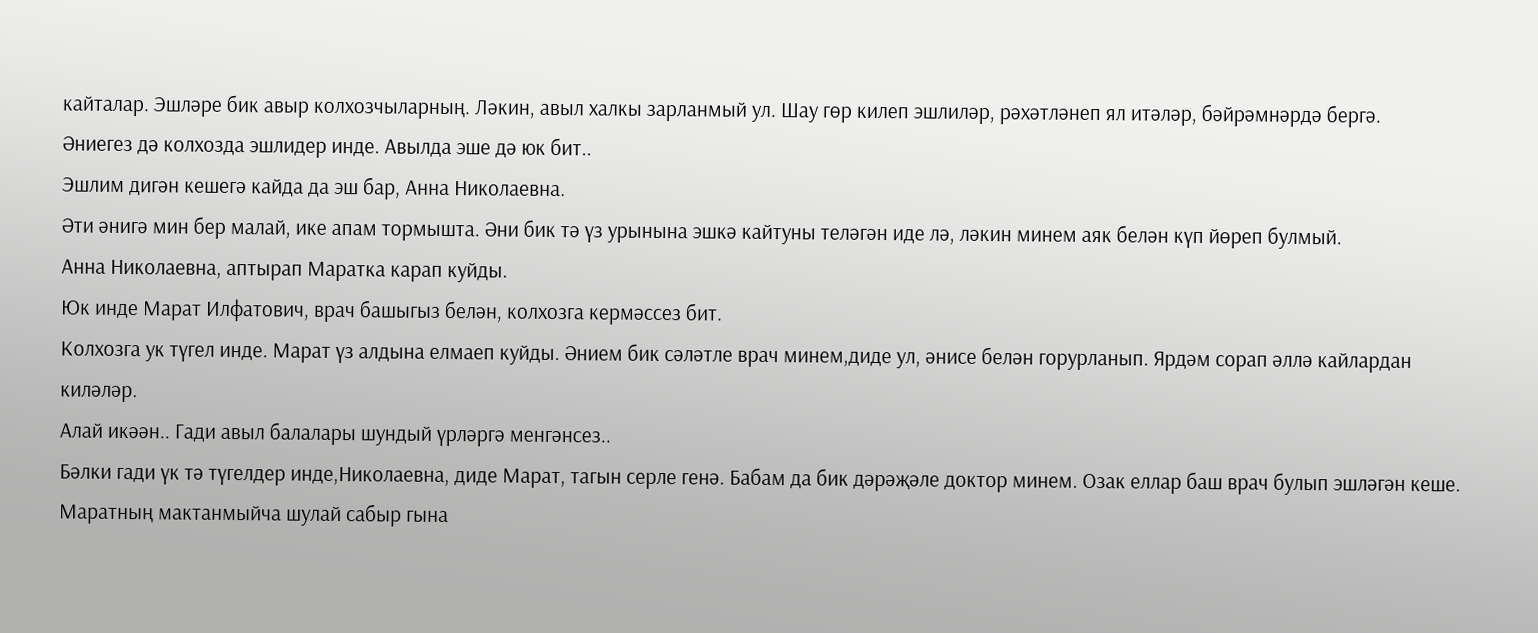кайталар. Эшләре бик авыр колхозчыларның. Ләкин, авыл халкы зарланмый ул. Шау гөр килеп эшлиләр, рәхәтләнеп ял итәләр, бәйрәмнәрдә бергә.
Әниегез дә колхозда эшлидер инде. Авылда эше дә юк бит..
Эшлим дигән кешегә кайда да эш бар, Анна Николаевна.
Әти әнигә мин бер малай, ике апам тормышта. Әни бик тә үз урынына эшкә кайтуны теләгән иде лә, ләкин минем аяк белән күп йөреп булмый.
Анна Николаевна, аптырап Маратка карап куйды.
Юк инде Марат Илфатович, врач башыгыз белән, колхозга кермәссез бит.
Колхозга ук түгел инде. Марат үз алдына елмаеп куйды. Әнием бик сәләтле врач минем,диде ул, әнисе белән горурланып. Ярдәм сорап әллә кайлардан киләләр.
Алай икәән.. Гади авыл балалары шундый үрләргә менгәнсез..
Бәлки гади үк тә түгелдер инде,Николаевна, диде Марат, тагын серле генә. Бабам да бик дәрәҗәле доктор минем. Озак еллар баш врач булып эшләгән кеше.
Маратның мактанмыйча шулай сабыр гына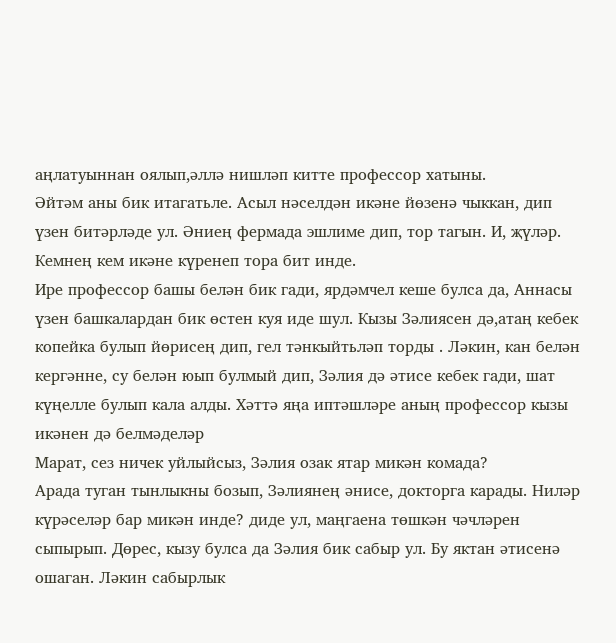аңлатуыннан оялып,әллә нишләп китте профессор хатыны.
Әйтәм аны бик итагатьле. Асыл нәселдән икәне йөзенә чыккан, дип үзен битәрләде ул. Әниең фермада эшлиме дип, тор тагын. И, җүләр. Кемнең кем икәне күренеп тора бит инде.
Ире профессор башы белән бик гади, ярдәмчел кеше булса да, Аннасы үзен башкалардан бик өстен куя иде шул. Кызы Зәлиясен дә,атаң кебек копейка булып йөрисең дип, гел тәнкыйтьләп торды . Ләкин, кан белән кергәнне, су белән юып булмый дип, Зәлия дә әтисе кебек гади, шат күңелле булып кала алды. Хәттә яңа иптәшләре аның профессор кызы икәнен дә белмәделәр
Марат, сез ничек уйлыйсыз, Зәлия озак ятар микән комада?
Арада туган тынлыкны бозып, Зәлиянең әнисе, докторга карады. Ниләр күрәселәр бар микән инде? диде ул, маңгаена төшкән чәчләрен сыпырып. Дөрес, кызу булса да Зәлия бик сабыр ул. Бу яктан әтисенә ошаган. Ләкин сабырлык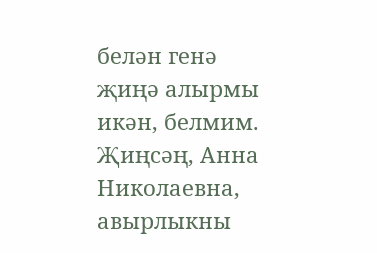белән генә җиңә алырмы икән, белмим.
Җиңсәң, Анна Николаевна, авырлыкны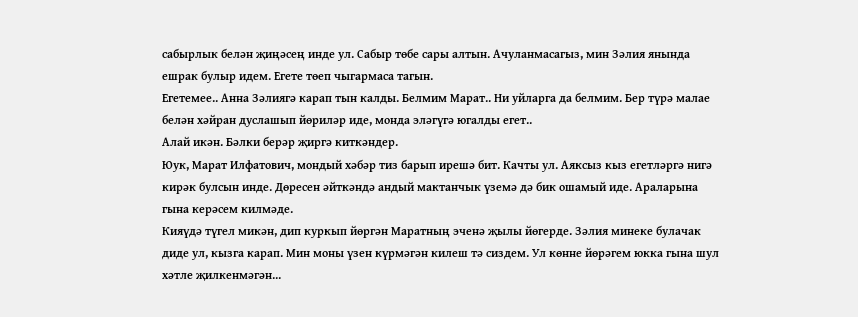сабырлык белән җиңәсең инде ул. Сабыр төбе сары алтын. Ачуланмасагыз, мин Зәлия янында ешрак булыр идем. Егете төеп чыгармаса тагын.
Егетемее.. Анна Зәлиягә карап тын калды. Белмим Марат.. Ни уйларга да белмим. Бер түрә малае белән хәйран дуслашып йөриләр иде, монда эләгүгә югалды егет..
Алай икән. Бәлки берәр җиргә киткәндер.
Юук, Марат Илфатович, мондый хәбәр тиз барып ирешә бит. Качты ул. Аяксыз кыз егетләргә нигә кирәк булсын инде. Дөресен әйткәндә андый мактанчык үземә дә бик ошамый иде. Араларына гына керәсем килмәде.
Кияүдә түгел микән, дип куркып йөргән Маратның эченә җылы йөгерде. Зәлия минеке булачак диде ул, кызга карап. Мин моны үзен күрмәгән килеш тә сиздем. Ул көнне йөрәгем юкка гына шул хәтле җилкенмәгән...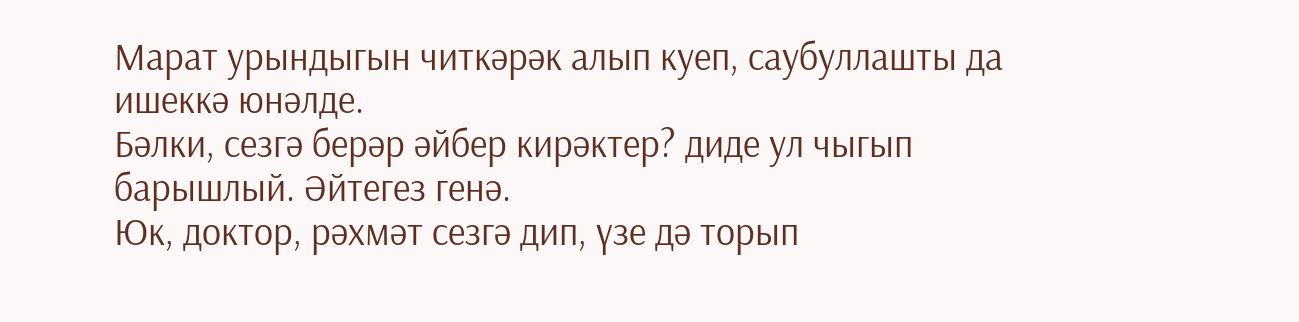Марат урындыгын читкәрәк алып куеп, саубуллашты да ишеккә юнәлде.
Бәлки, сезгә берәр әйбер кирәктер? диде ул чыгып барышлый. Әйтегез генә.
Юк, доктор, рәхмәт сезгә дип, үзе дә торып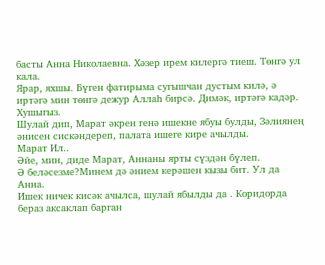басты Анна Николаевна. Хәзер ирем килергә тиеш. Төнгә ул кала.
Ярар, яхшы. Бүген фатирыма сугышчан дустым килә, ә иртәгә мин төнгә дежур Аллаһ бирсә. Димәк, иртәгә кадәр. Хушыгыз.
Шулай дип, Марат әкрен генә ишекне ябуы булды, Зәлиянең әнисен сискәндереп, палата ишеге кире ачылды.
Марат Ил..
Әйе, мин, диде Марат, Аннаны ярты сүздән бүлеп.
Ә беләсезме?Минем дә әнием керәшен кызы бит. Ул да Анна.
Ишек ничек кисәк ачылса, шулай ябылды да . Коридорда бераз аксаклап барган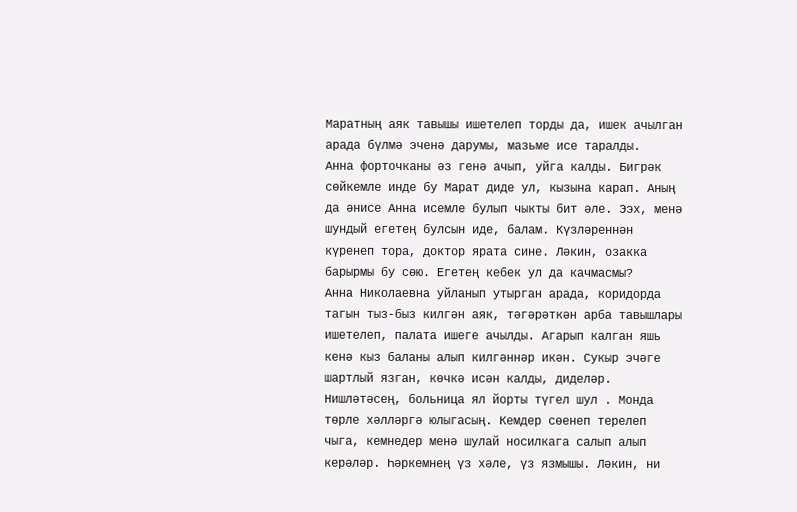Маратның аяк тавышы ишетелеп торды да, ишек ачылган арада бүлмә эченә дарумы, мазьме исе таралды.
Анна форточканы әз генә ачып, уйга калды. Бигрәк сөйкемле инде бу Марат диде ул, кызына карап. Аның да әнисе Анна исемле булып чыкты бит әле. Ээх, менә шундый егетең булсын иде, балам. Күзләреннән күренеп тора, доктор ярата сине. Ләкин, озакка барырмы бу сөю. Егетең кебек ул да качмасмы?
Анна Николаевна уйланып утырган арада, коридорда тагын тыз-быз килгән аяк, тәгәрәткән арба тавышлары ишетелеп, палата ишеге ачылды. Агарып калган яшь кенә кыз баланы алып килгәннәр икән. Сукыр эчәге шартлый язган, көчкә исән калды, диделәр.
Нишләтәсең, больница ял йорты түгел шул . Монда төрле хәлләргә юлыгасың. Кемдер сөенеп терелеп чыга, кемнедер менә шулай носилкага салып алып керәләр. Һәркемнең үз хәле, үз язмышы. Ләкин, ни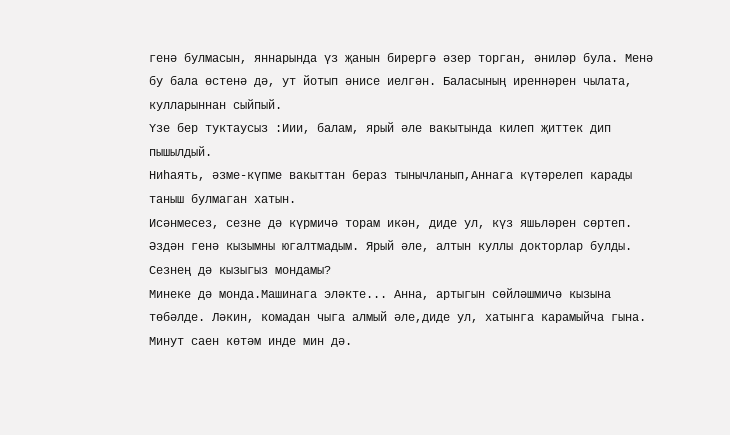генә булмасын, яннарында үз җанын бирергә әзер торган, әниләр була. Менә бу бала өстенә дә, ут йотып әнисе иелгән. Баласының иреннәрен чылата, кулларыннан сыйпый.
Үзе бер туктаусыз :Иии, балам, ярый әле вакытында килеп җиттек дип пышылдый.
Ниһаять, әзме-күпме вакыттан бераз тынычланып,Аннага күтәрелеп карады таныш булмаган хатын.
Исәнмесез, сезне дә күрмичә торам икән, диде ул, күз яшьләрен сөртеп. Әздән генә кызымны югалтмадым. Ярый әле, алтын куллы докторлар булды. Сезнең дә кызыгыз мондамы?
Минеке дә монда.Машинага эләкте... Анна, артыгын сөйләшмичә кызына төбәлде. Ләкин, комадан чыга алмый әле,диде ул, хатынга карамыйча гына. Минут саен көтәм инде мин дә.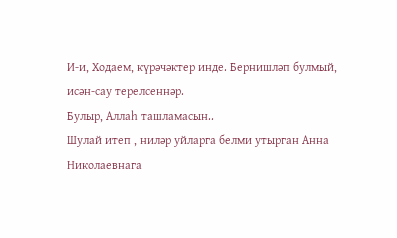И-и, Ходаем, күрәчәктер инде. Бернишләп булмый, исән-сау терелсеннәр.
Булыр, Аллаһ ташламасын..
Шулай итеп , ниләр уйларга белми утырган Анна Николаевнага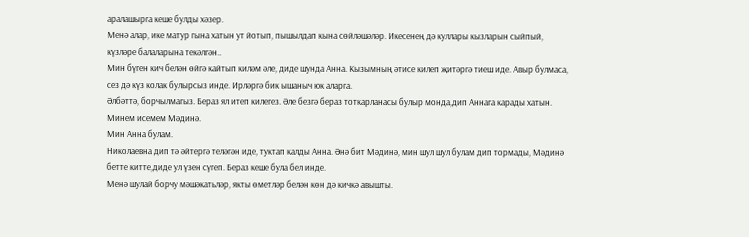аралашырга кеше булды хәзер.
Менә алар, ике матур гына хатын ут йотып, пышылдап кына сөйләшәләр. Икесенең дә куллары кызларын сыйпый, күзләре балаларына текәлгән..
Мин бүген кич белән өйгә кайтып киләм әле, диде шунда Анна. Кызымның әтисе килеп җитәргә тиеш иде. Авыр булмаса, сез дә күз колак булырсыз инде. Ирләргә бик ышаныч юк аларга.
Әлбәттә, борчылмагыз. Бераз ял итеп килегез. Әле безгә бераз тоткарланасы булыр монда,дип Аннага карады хатын. Минем исемем Мәдинә.
Мин Анна булам.
Николаевна дип тә әйтергә теләгән иде, туктап калды Анна. Әнә бит Мәдинә, мин шул шул булам дип тормады, Мәдинә бетте китте,диде ул үзен сүгеп. Бераз кеше була бел инде.
Менә шулай борчу мәшәкатьләр, якты өметләр белән көн дә кичкә авышты.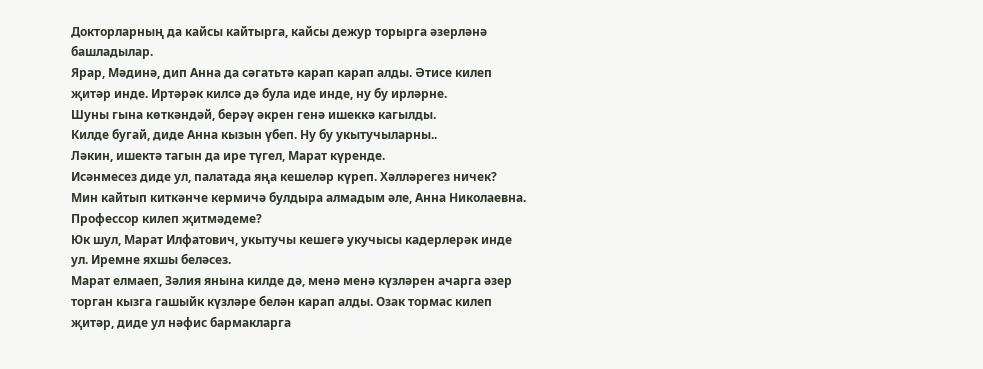Докторларның да кайсы кайтырга, кайсы дежур торырга әзерләнә башладылар.
Ярар, Мәдинә, дип Анна да сәгатьтә карап карап алды. Әтисе килеп җитәр инде. Иртәрәк килсә дә була иде инде, ну бу ирләрне.
Шуны гына көткәндәй, берәү әкрен генә ишеккә кагылды.
Килде бугай, диде Анна кызын үбеп. Ну бу укытучыларны..
Ләкин, ишектә тагын да ире түгел, Марат күренде.
Исәнмесез диде ул, палатада яңа кешеләр күреп. Хәлләрегез ничек?
Мин кайтып киткәнче кермичә булдыра алмадым әле, Анна Николаевна. Профессор килеп җитмәдеме?
Юк шул, Марат Илфатович, укытучы кешегә укучысы кадерлерәк инде ул. Иремне яхшы беләсез.
Марат елмаеп, Зәлия янына килде дә, менә менә күзләрен ачарга әзер торган кызга гашыйк күзләре белән карап алды. Озак тормас килеп җитәр, диде ул нәфис бармакларга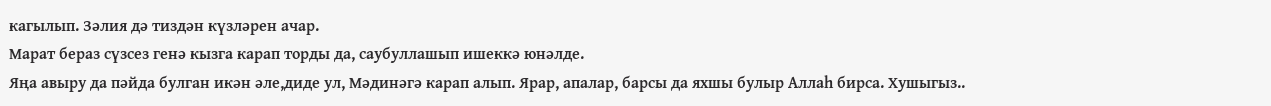кагылып. Зәлия дә тиздән күзләрен ачар.
Марат бераз сүзсез генә кызга карап торды да, саубуллашып ишеккә юнәлде.
Яңа авыру да пәйда булган икән әле,диде ул, Мәдинәгә карап алып. Ярар, апалар, барсы да яхшы булыр Аллаһ бирса. Хушыгыз..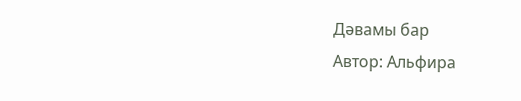Дәвамы бар
Автор: Альфира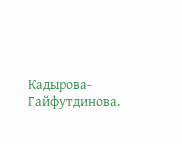Кадырова-Гайфутдинова.